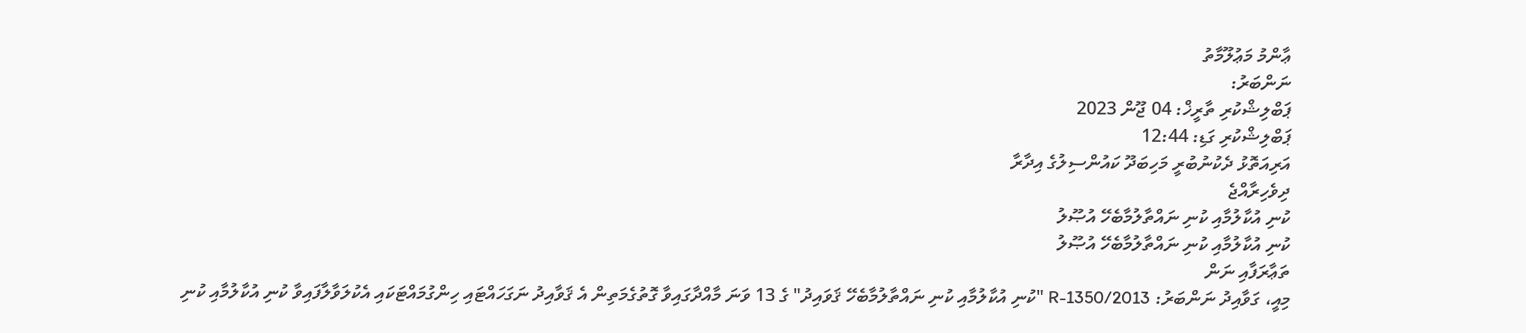ޢާންމު މަޢުލޫމާތު
ނަންބަރު:
ޕަބްލިޝްކުރި ތާރީޚް: 04 ޖޫން 2023
ޕަބްލިޝްކުރި ގަޑި: 12:44
އަރިއަތޮޅު ދެކުނުބުރީ މަހިބަދޫ ކައުންސިލުގެ އިދާރާ
ދިވެހިރާއްޖެ
ކުނި އުކާލުމާއި ކުނި ނައްތާލުމާބެހޭ އުޞޫލު
ކުނި އުކާލުމާއި ކުނި ނައްތާލުމާބެހޭ އުޞޫލު
ތަޢާރަފާއި ނަން
މިއީ، ގަވާއިދު ނަންބަރު: 2013/R-1350 "ކުނި އުކާލުމާއި ކުނި ނައްތާލުމާބެހޭ ޤަވައިދު" ގެ 13 ވަނަ މާއްދާގައިވާ ގޮތުގެމަތިން އެ ޤަވާއިދު ނަގަހައްޓައި ހިންގުމައްޓަކައި އެކުލަވާލާފައިވާ ކުނި އުކާލުމާއި ކުނި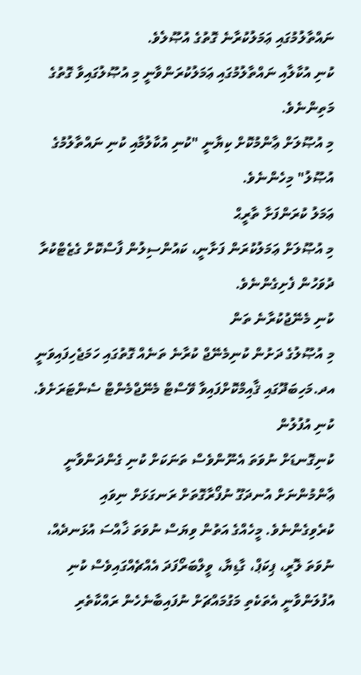ނައްތާލުމުގައި ޢަމަލުކުރާނެ ގޮތުގެ އުޞޫލެވެ.
ކުނި އުކާލާއި ނައްތާލުމުގައި ޢަމަލުކުރަންވާނީ މި އުޞޫލުގައިވާ ގޮތުގެ މަތިންނެވެ.
މި އުޞޫލަށް ޢާންމުކޮށް ކިޔާނީ "ކުނި އުކާލުމާއި ކުނި ނައްތާލުމުގެ އުޞޫލު" މިހެންނެވެ.
ޢަމަލު ކުރަންފަށާ ތާރީޙް
މި އުޞޫލަށް ޢަމަލުކުރަން ފަށާނީ، ކައުންސިލުން ފާސްކޮށް ގެޒެޓްކުރާ ދުވަހުން ފެށިގެންނެވެ.
ކުނި މެނޭޖުކުރާނެ ތަން
މި އުޞޫލުގެ ދަށުން ކުނިމެނޭޖް ކުރާނެ ތަނެއް ގޮތުގައި ހަމަޖެހިފައިވަނީ އދ.މަހިބަދޫގައި ޤާއިމްކޮށްފައިވާ ވޭސްޓް މެނޭޖްމެންޓް ސެންޓަރަށެވެ.
ކުނި އުފުލުން
ކުނިގޮނޑަށް ނުވަތަ އެނޫންވެސް ތަނަކަށް ކުނި ގެންދަންވާނީ ޢާންމުންނަށް އުނދަގޫ ނުފޯރާގޮތަށް ރަނގަޅަށް ނިވައި ކުރެވިގެންނެވެ. މީހެއްގެ އަތުން ވިޔަސް ނުވަތަ ޚާއްސަ އުޅަނދެއް، ނުވަތަ ލޮރީ، ޕިކަޕް، ގާޑިޔާ، ވީލްބަރޯފަދަ އެއްޗެއްގައިވެސް ކުނި އުފުލަންވާނީ އެތަކެތި މަގުމައްޗަށް ނުފައިބާނެހެން ރައްކާތެރި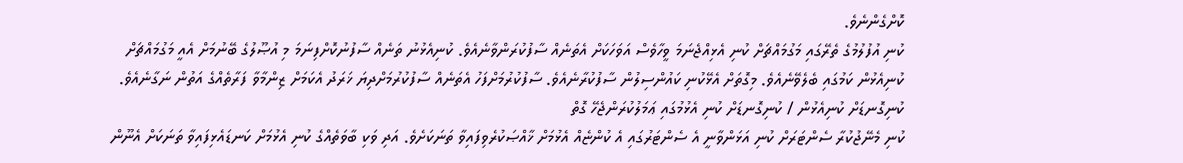ކޮށްގެންނެވެ.
ކުނި އުފުލުމުގެ ތެރޭގައި މަގުމައްޗަށް ކުނި އެޅިއްޖެނަމަ ވީހާވެސް އަވަހަކަށް އެތަނެއް ސާފުކުރަންވާނެއެވެ. ކުނިއެޅުނު ތަނެއް ސާފުނުކޮށްފިނަމަ މި އުޞޫލުގެ ބޭނުމަށް އެއީ މަގުމައްޗަށް ކުނިއެޅުން ކަމުގައި ބެލެވޭނެއެވެ. މިގޮތަށް އެޅޭކުނި ކައުންސިލުން ސާފުކުރާނެއެވެ. ސާފުކުރުމަށްފަހު އެތަނެއް ސާފުކުރުމަށްދިޔަ ޚަރަދު އެކަމަށް ޒިންމާވާ ފަރާތެއްގެ އަތުން ނަގާނެއެވެ.
ކުނިގޮނޑަށް ކުނިއެޅުން / ކުނިގޮނޑަށް ކުނި އެޅުމުގައި ޢަމަލުކުރަންޖެހޭ ގޮތް
ކުނި މެނޭޖުކުރާ ސެންޓަރަށް ކުނި އަޅަންވާނީ އެ ސެންޓަރުގައި އެ ކުންޏެއް އެޅުމަށް ޚާއްޞަކުރެވިފައިވާ ތަނަކަށެވެ. އަދި ވަކި ބާވަތެއްގެ ކުނި އެޅުމަށް ކަނޑައެޅިފައިވާ ތަނަކަށް އެނޫން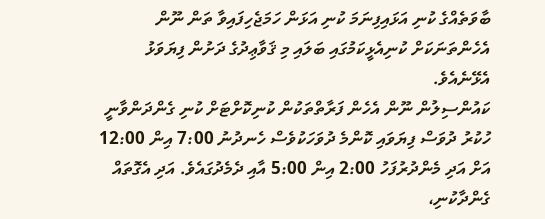ބާވަތެއްގެ ކުނި އަޅައިފިނަމަ ކުނި އަޅަން ހަމަޖެހިފައިވާ ތަން ނޫން އެހެންތަނަކަށް ކުނިއެޅީކަމުގައި ބަލައި މި ޤަވާޢިދުގެ ދަށުން ފިޔަވަޅު އެޅޭނެއެވެ.
ކައުންސިލުން ނޫން އެހެން ފަރާތްތަކުން ކުނިކޮށްޓަށް ކުނި ގެންދަންވާނީ ހުކުރު ދުވަސް ފިޔަވައި ކޮންމެ ދުވަހަކުވެސް ހެނދުނު 7:00 އިން 12:00 އަށް އަދި މެންދުރުފަހު 2:00 އިން 5:00 އާއި ދެމެދުގައެވެ. އަދި އެގޮތައް ގެންދާކުނި،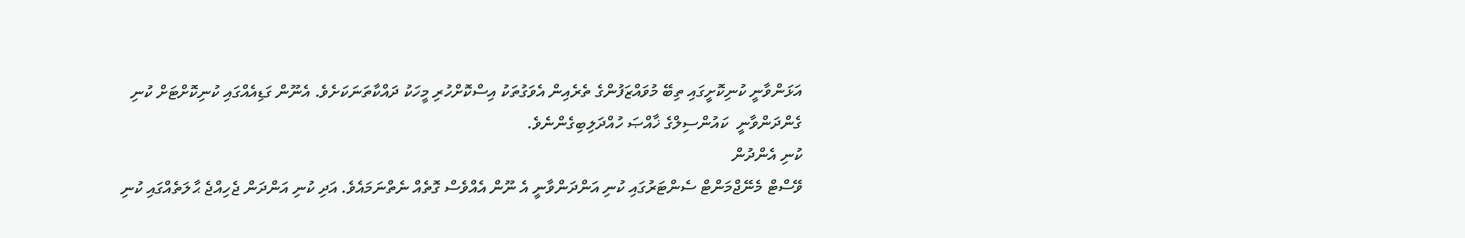އަޅަންވާނީ ކުނިކޮށީގައި ތިބޭ މުވައްޒަފުންގެ ތެރެއިން އެވަގުތަކު އިސްކޮށްހުރި މީހަކު ދައްކާތަނަކަށެވެ. އެނޫން ގަޑިއެއްގައި ކުނިކޮށްޓަށް ކުނި ގެންދަންވާނީ  ކައުންސިލްގެ ޚާއްޞަ ހުއްދަލިބިގެންނެވެ.
ކުނި އެންދުން
ވޭސްޓް މެނޭޖްމަންޓް ސެންޓަރުގައި ކުނި އަންދަންވާނީ އެ ނޫން އެއްވެސް ގޮތެއް ނެތްނަމައެވެ. އަދި ކުނި އަންދަން ޖެހިއްޖެ ޙާލަތެއްގައި ކުނި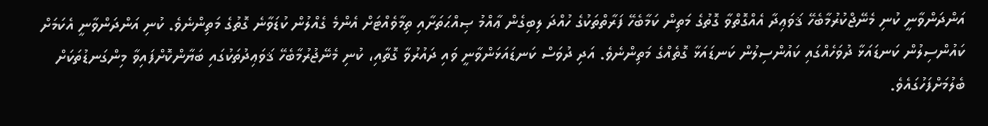އަންދަންވާނީ ކުނި މެނޭޖްކުރުމާބެހޭ ޤަވަޢިދާ އެއްގޮތްވާ ގޮތުގެ މަތިން ކަމާބެހޭ ފަރާތްތަކުގެ ހުއްދަ ލިބިގެން ޢާއްމު ޞިއްޙަތަށާއި ތިމާވެއްޓަށް އެންމެ ގެއްލުން ކުޑަވާނެ ގޮތުގެ މަތިންނެވެ. ކުނި އަންދަންވާނީ އެކަމަށް ކައުންސިލުން ކަނޑައަޅާ ދުވަހެއްގައި ކައުންސިލުން ކަނޑައަޅާ ގޮތެއްގެ މަތިންނެވެ. އަދި ދުވަސް ކަނޑައަޅަންވާނީ ވައި ދައުރުވާ ގޮތާއި، ކުނި މެނޭޖުރުމާބެހޭ ޤަވަޢިދުތަކުގައި ބަޔާންކޮށްފައިވާ މިންގަނޑުތަކަށް ބެލުމަށްފަހުގައެވެ.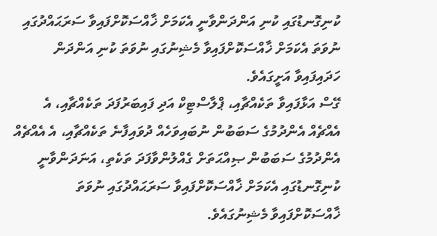ކުނިގޮނޑުގައި ކުނި އަންދަންވާނީ އެކަމަށް ޚާއްސަކޮށްފައިވާ ސަރަޙައްދުގައި ނުވަތަ އެކަމަށް ޚާއްސަކޮށްފައިވާ މެޝިނުގައި ނުވަތަ ކުނި އަންދަން ހަދައިފައިވާ އަށީގައެވެ.
ގޭސް އަޅާފައިވާ ތަކެއްޗާއި، ޕްލާސްޓިކް އަދި ފައިބަރުފަދަ ތަކެއްޗާއި، އެ އެއްޗެއް އެންދުމުގެ ސަބަބުން ނުބައިވަހެއް ދުވައިފާނެ ތަކެއްޗާއި، އެ އެއްޗެއް އެންދުމުގެ ސަބަބުން ޞިއްޙަތަށް ގެއްލުންވާފަދަ ތަކެތި، އަނަދަންވާނީ ކުނިގޮނޑުގައި އެކަމަށް ޚާއްސަކޮށްފައިވާ ސަރަޙައްދުގައި ނުވަތަ ޚާއްސަކޮށްފައިވާ މެޝިނުގައެވެ.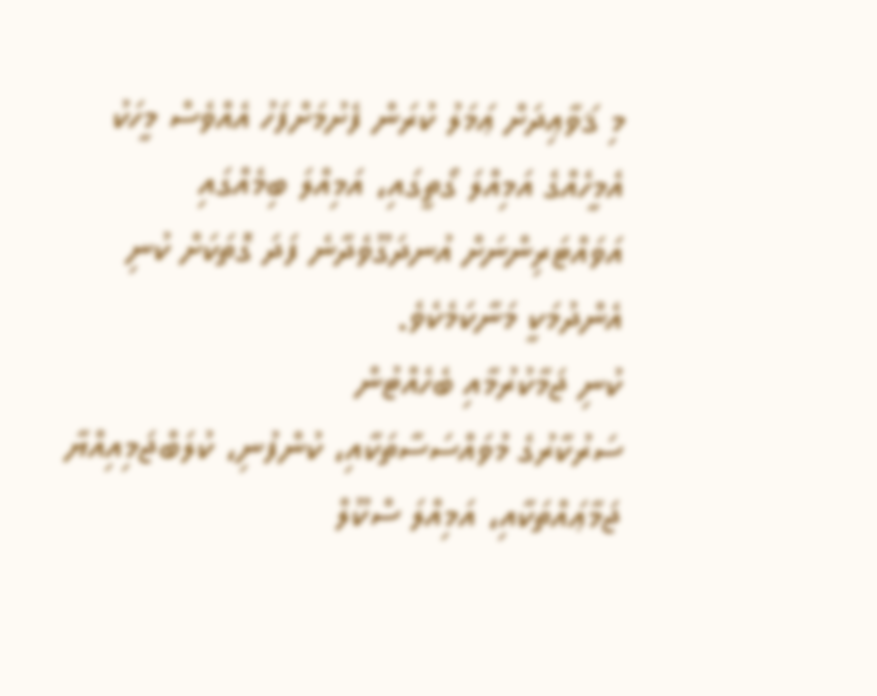މި ޤަވާޢިދަށް ޢަމަލު ކުރަން ފެށުމަށްފަހު އެއްވެސް މީހަކު އެމީހެއްގެ އަމިއްލަ ގޯތީގައި، އަމިއްލަ ބިމެއްގައި އަވައްޓަރިންނަށް އުނދަގޫވެދާނެ ފަދަ ގޮތަކަށް ކުނި އެންދުމަކީ މަނާކަމެކެވެ.
ކުނި ޖަމާކުރުމާއި ބެހެއްޓުން
ސަރުކާރުގެ މުވައްސަސާތަކާއި، ކުންފުނި، ކުލަބްޖަމިއިއްޔާ ޖަމާޢައްތަކާއި، އަމިއްލަ ސްކޫލް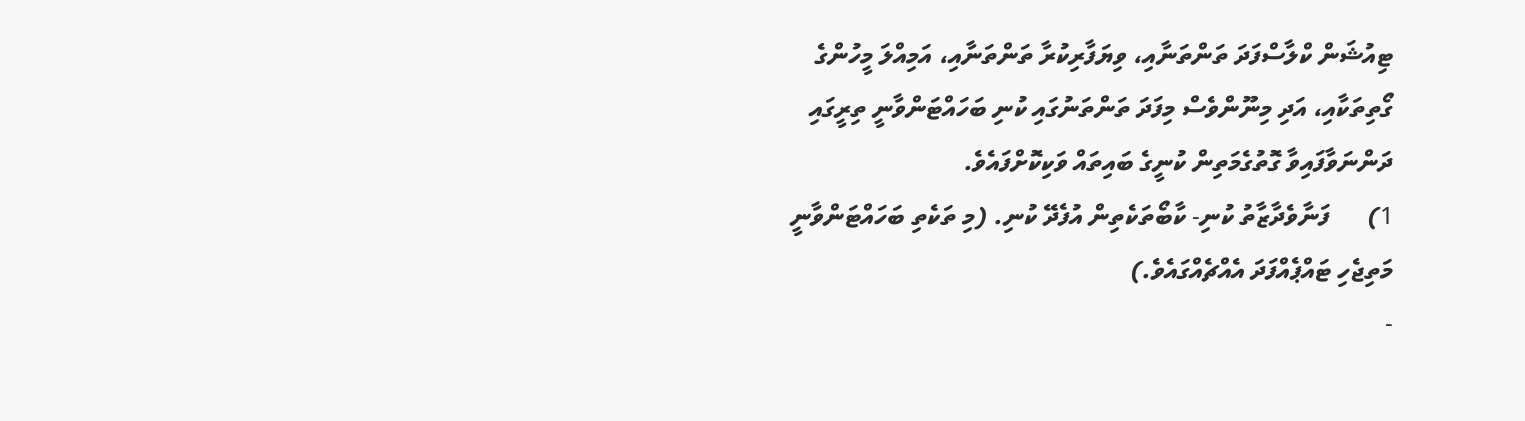ޓިއުޝަން ކްލާސްފަދަ ތަންތަނާއި، ވިޔަފާރިކުރާ ތަންތަނާއި، އަމިއްލަ މީހުންގެ ގޯތިތަކާއި، އަދި މިނޫންވެސް މިފަދަ ތަންތަނުގައި ކުނި ބަހައްޓަންވާނީ ތިރީގައި ދަންނަވާފައިވާ ގޮތުގެމަތިން ކުނީގެ ބައިތައް ވަކިކޮށްފައެވެ.
1)      ފަނާވެދާޒާތު ކުނި- ކާބޯތަކެތިން އުފެދޭ ކުނި. (މި ތަކެތި ބަހައްޓަންވާނީ މަތިޖެހި ޓައްޕެއްފަދަ އެއްޗެއްގައެވެ.)
-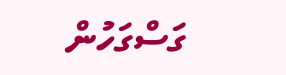ގަސްގަހުން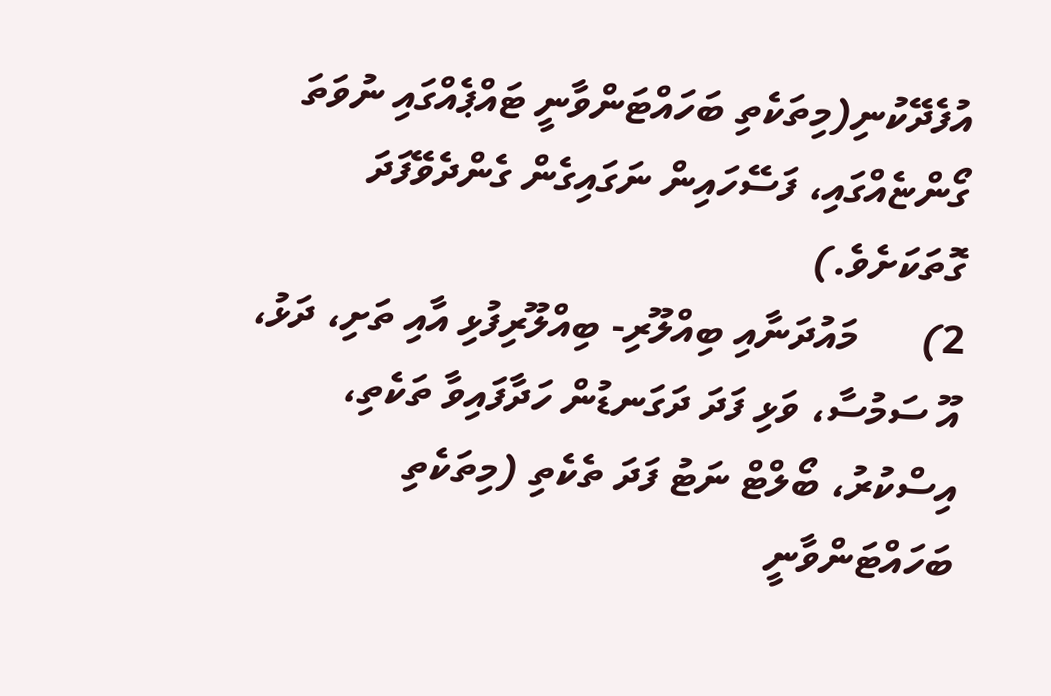އުފެދޭކުނި(މިތަކެތި ބަހައްޓަންވާނީ ޓައްޕެއްގައި ނުވަތަ ގޯންޏެއްގައި، ފަސޭހައިން ނަގައިގެން ގެންދެވޭފަދަ ގޮތަކަށެވެ.)
2)      މައުދަނާއި ބިއްލޫރި- ބިއްލޫރިފުޅި އާއި ތަށި، ދަޅު، އޫ ސަމުސާ، ވަޅި ފަދަ ދަގަނޑުން ހަދާފައިވާ ތަކެތި، އިސްކުރު، ބޯލްޓް ނަޓު ފަދަ ތެކެތި (މިތަކެތި ބަހައްޓަންވާނީ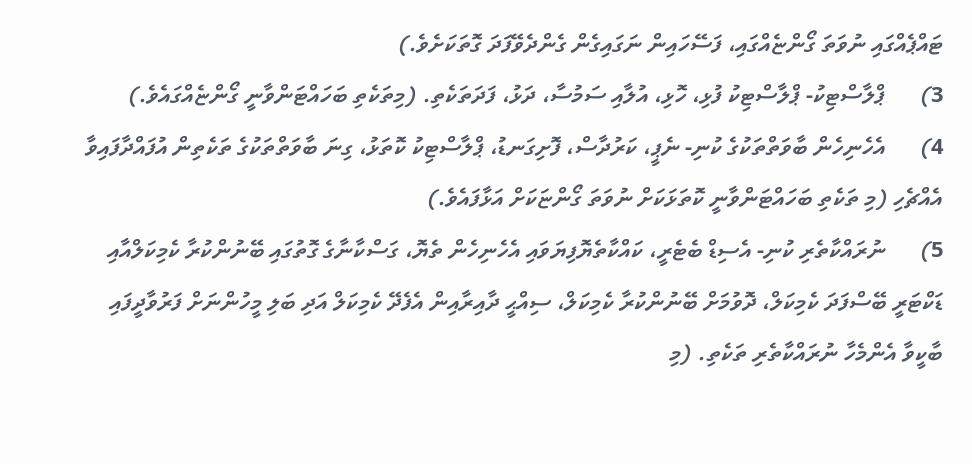ޓައްޕެއްގައި ނުވަތަ ގޯންޏެއްގައި، ފަސޭހައިން ނަގައިގެން ގެންދެވޭފަދަ ގޮތަކަށެވެ.)
3)      ޕްލާސްޓިކު- ޕްލާސްޓިކު ފުޅި، ހޮޅި، އުލާއި ސަމުސާ، ދަޅު، ފަދަތަކެތި. (މިތަކެތި ބަހައްޓަންވާނީ ގޯންޏެއްގައެވެ.)
4)      އެހެނިހެން ބާވަތްތަކުގެ ކުނި- ނެޕީ، ކަރުދާސް، ފޮށިގަނޑު، ޕްލާސްޓިކު ކޮތަޅު، ގިނަ ބާވަތްތަކުގެ ތަކެތިން އުފައްދާފައިވާ އެއްޗެހި (މި ތަކެތި ބަހައްޓަންވާނީ ކޮތަޅަކަށް ނުވަތަ ގޯންޏަކަށް އަޅާފައެވެ.)
5)      ނުރައްކާތެރި ކުނި- އެސިޑް ބެޓެރީ، ކައްކާތެޔޮފިޔަވައި އެހެނިހެން ތެޔޮ، ގަސްކާނާގެ ގޮތުގައި ބޭނުންކުރާ ކެމިކަލްއާއި ޑަކްޓަރީ ބޭސްފަދަ ކެމިކަލް، ދޮވުމަށް ބޭނުންކުރާ ކެމިކަލް، ސިއްޙީ ދާއިރާއިން އެފެދޭ ކެމިކަލް އަދި ބަލި މީހުންނަށް ފަރުވާދީފައި ބާކީވާ އެންމެހާ ނުރައްކާތެރި ތަކެތި. (މި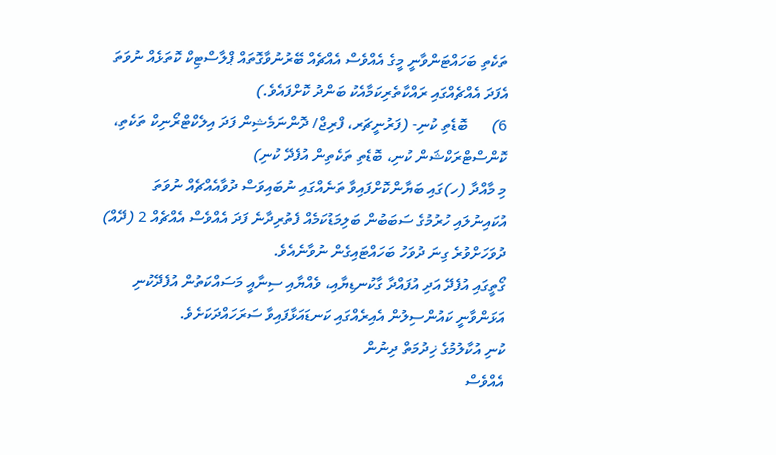ތަކެތި ބަހައްޓަންވާނީ މީގެ އެއްވެސް އެއްޗެއް ބޭރުނުވާގޮތައް ޕްލާސްޓިކް ކޮތަޅެއް ނުވަތަ އެފަދަ އެއްޗެއްގައި ރައްކާތެރިކަމާއެކު ބަންދު ކޮށްފައެވެ.)
6)      ބޮޑެތި ކުނި- (ފަރުނީޗަރ، ފްރިޖް/ ދޮންނަމެޝިން ފަދަ އިލެކްޓްރޯނިކް ތަކެތި، ކޮންސްޓްރަކްޝަން ކުނި، ބޮޑެތި ތަކެތިން އުފެދޭ ކުނި)
މި މާއްދާ (ހ)ގައި ބަޔާންކޮށްފައިވާ ތަނެއްގައި ނުބައިވަސް ދުވާއެއްޗެއް ނުވަތަ އުކައިނުލައި ހުރުމުގެ ސަބަބުން ބަލިމަޑުކަމެއް ފެތުރިދާނެ ފަދަ އެއްވެސް އެއްޗެއް 2 (ދޭއް) ދުވަހަށްވުރެ ގިނަ ދުވަހު ބަހައްޓައިގެން ނުވާނެއެވެ.
ގޯތީގައި އުފެދޭ އަދި އުފައްދާ ގާކުނޑިޔާއި، ވެއްޔާއި ސިނާއީ މަސައްކަތުން އުފެދޭކުނި އަޅަންވާނީ ކައުންސިލުން އެއިރެއްގައި ކަނޑައަޅާފައިވާ ސަރަހައްދަކަށެވެ.
ކުނި އުކާލުމުގެ ޚިދުމަތް ދިނުން
އެއްވެސް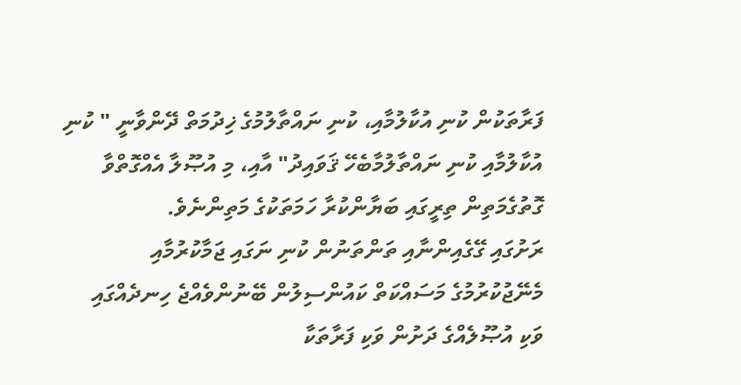ފަރާތަކުން ކުނި އުކާލުމާއި، ކުނި ނައްތާލުމުގެ ޚިދުމަތް ދޭންވާނީ " ކުނި އުކާލުމާއި ކުނި ނައްތާލުމާބެހޭ ޤަވައިދު" އާއި، މި އުޞޫލާ އެއްގޮތްވާ ގޮތުގެމަތިން ތިރީގައި ބަޔާންކުރާ ހަމަތަކުގެ މަތިންނެވެ.
ރަށުގައި ގޭގެއިންނާއި ތަންތަނުން ކުނި ނަގައި ޖަމާކުރުމާއި މެނޭޖުކުރުމުގެ މަސައްކަތް ކައުންސިލުން ބޭނުންވެއްޖެ ހިނދެއްގައި ވަކި އުޞޫލެއްގެ ދަށުން ވަކި ފަރާތަކާ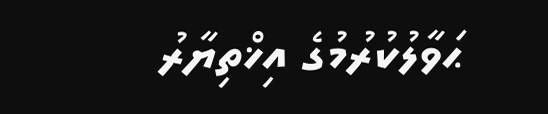ޙަވާލުކުރުމުގެ އިޚްތިޔާރު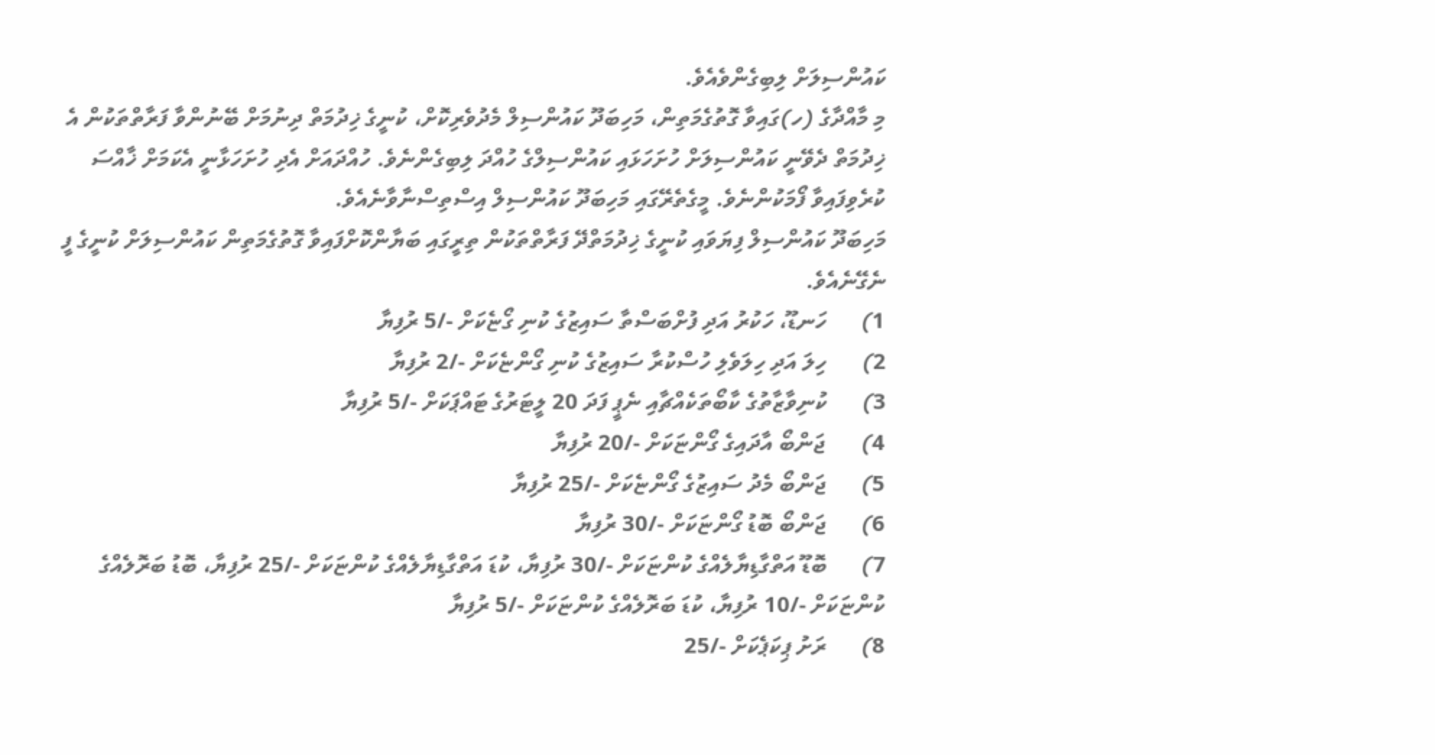ކައުންސިލަށް ލިބިގެންވެއެވެ.
މި މާއްދާގެ (ހ)ގައިވާ ގޮތުގެމަތިން، މަހިބަދޫ ކައުންސިލް މެދުވެރިކޮށް، ކުނީގެ ޚިދުމަތް ދިނުމަށް ބޭނުންވާ ފަރާތްތަކުން އެ ޚިދުމަތް ދެވޭނީ ކައުންސިލަށް ހުށަހަޅައި ކައުންސިލްގެ ހުއްދަ ލިބިގެންނެވެ. ހުއްދައަށް އެދި ހުށަހަޅާނީ އެކަމަށް ޚާއްސަ ކުރެވިފައިވާ ފޯމަކުންނެވެ. މީގެތެރޭގައި މަހިބަދޫ ކައުންސިލް އިސްތިސްނާވާނެއެވެ.
މަހިބަދޫ ކައުންސިލް ފިޔަވައި ކުނީގެ ޚިދުމަތްދޭ ފަރާތްތަކުން ތިރީގައި ބަޔާންކޮށްފައިވާ ގޮތުގެމަތިން ކައުންސިލަށް ކުނީގެ ފީ ނެގޭނެއެވެ.
1)      ހަނޑޫ، ހަކުރު އަދި ފުށްބަސްތާ ސައިޒުގެ ކުނި ގޯޏެކަށް -/5 ރުފިޔާ
2)      ހިލަ އަދި ހިލަވެލި ހުސްކުރާ ސައިޒުގެ ކުނި ގޯންޏެކަށް -/2 ރުފިޔާ
3)      ކުނިވާޒާތުގެ ކާބޯތަކެއްޗާއި ނެޕީ ފަދަ 20 ލީޓަރުގެ ޓައްޕަކަށް -/5 ރުފިޔާ
4)      ޖަންބޯ އާދައިގެ ގޯންޏަކަށް -/20 ރުފިޔާ
5)      ޖަންބޯ މެދު ސައިޒުގެ ގޯންޏެކަށް -/25 ރުފިޔާ
6)      ޖަންބޯ ބޮޑު ގޯންޏަކަށް -/30 ރުފިޔާ
7)      ބޮޑޫ އަތްގާޑިޔާލެއްގެ ކުންޏަކަށް -/30 ރުފިޔާ، ކުޑަ އަތްގާޑިޔާލެއްގެ ކުންޏަކަށް -/25 ރުފިޔާ، ބޮޑު ބަރޮލެއްގެ ކުންޏަކަށް -/10 ރުފިޔާ، ކުޑަ ބަރޮލެއްގެ ކުންޏަކަށް -/5 ރުފިޔާ
8)      ރަށު ޕިކަޕެކަށް -/25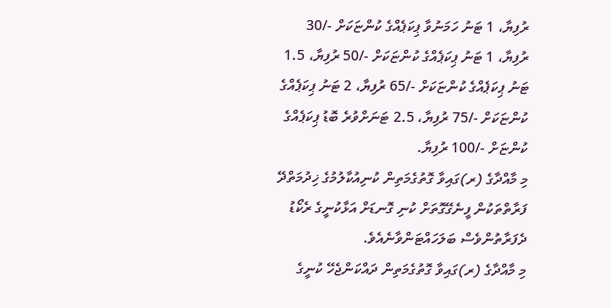ރުފިޔާ، 1 ޓަނު ހަމަނުވާ ޕިކަޕެއްގެ ކުންޏަކަށް -/30 ރުފިޔާ، 1 ޓަނު ޕިކަޕެއްގެ ކުންޏަކަށް -/50 ރުފިޔާ، 1.5 ޓަނު ޕިކަޕެއްގެ ކުންޏަކަށް -/65 ރުފިޔާ، 2 ޓަނު ޕިކަޕެއްގެ ކުންޏަކަށް -/75 ރުފިޔާ، 2.5 ޓަނަށްވުރެ ބޮޑު ޕިކަޕެއްގެ ކުންޏަށް -/100 ރުފިޔާ.
މި މާއްދާގެ (ރ)ގައިވާ ގޮތުގެމަތިން ކުނިއުކާލުމުގެ ޚިދުމަތްދޭ ފަރާތްތަކުން ފީނެގޭގޮތަށް ކުނި ގޮނޑަށް އަޅާކުނީގެ ރެކޯޑު ދެފަރާތުންވެސް ބަލަހައްޓަންވާނެއެވެ.
މި މާއްދާގެ (ރ)ގައިވާ ގޮތުގެމަތިން ދައްކަންޖެހޭ ކުނީގެ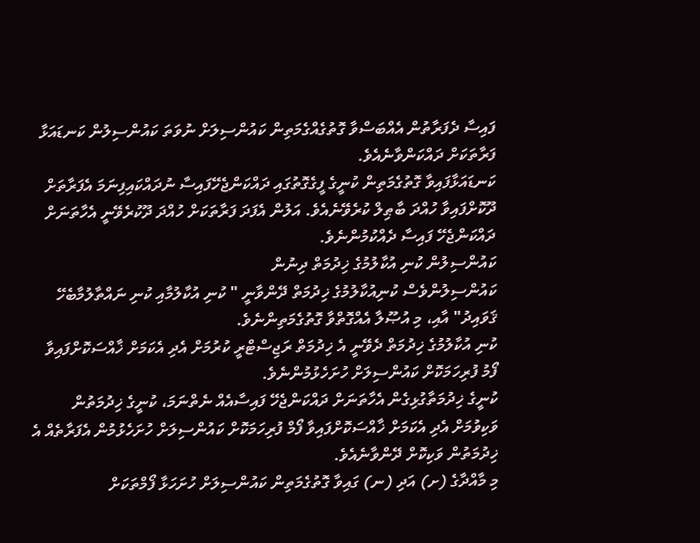ފައިސާ ދެފަރާތުން އެއްބަސްވާ ގޮތުގެއްގެމަތިން ކައުންސިލަށް ނުވަތަ ކައުންސިލުން ކަނޑައަޅާ ފަރާތަކަށް ދައްކަންވާނެއެވެ.
ކަނޑައަޅާފައިވާ ގޮތުގެމަތިން ކުނީގެ ފީގެގޮތުގައި ދައްކަންޖެހޭފައިސާ ނުދައްކައިފިނަމަ އެފަރާތަށް ދޫކޮށްފައިވާ ހުއްދަ ބާޠިލް ކުރެވޭނެއެވެ. އަލުން އެފަދަ ފަރާތަކަށް ހުއްދަ ދޫކުރެވޭނީ އެހާތަނަށް ދައްކަންޖެހޭ ފައިސާ ދެއްކުމުންނެވެ.
ކައުންސިލުން ކުނި އުކާލުމުގެ ޚިދުމަތް ދިނުން
ކައުންސިލުންވެސް ކުނިއުކާލުމުގެ ޚިދުމަތް ދޭންވާނީ " ކުނި އުކާލުމާއި ކުނި ނައްތާލުމާބެހޭ ޤަވައިދު" އާއި، މި އުޞޫލާ އެއްގޮތްވާ ގޮތުގެމަތިންނެވެ.
ކުނި އުކާލުމުގެ ޚިދުމަތް ދެވޭނީ އެ ޚިދުމަތް ރަޖިސްޓްރީ ކުރުމަށް އެދި އެކަމަށް ޚާއްސަކޮށްފައިވާ ފޯމު ފުރިހަމަކޮށް ކައުންސިލަށް ހުށަހެޅުމުންނެވެ.
ކުނީގެ ޚިދުމަތާގުޅިގެން އެހާތަނަށް ދައްކަންޖެހޭ ފައިސާއެއް ނެތްނަމަ، ކުނީގެ ޚިދުމަތުން ވަކިވުމަށް އެދި އެކަމަށް ޚާއްސަކޮށްފައިވާ ފޯމް ފުރިހަމަކޮށް ކައުންސިލަށް ހުށަހެޅުމުން އެފަރާތެއް އެ ޚިދުމަތުން ވަކިކޮށް ދޭންވާނެއެވެ.
މި މާއްދާގެ (ށ) އަދި (ނ) ގައިވާ ގޮތުގެމަތިން ކައުންސިލަށް ހުށަހަޅާ ފޯމްތަކަށް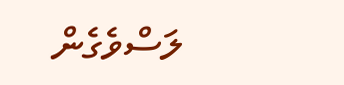ލަސްވެގެން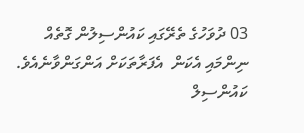03 ދުވަހުގެ ތެރޭގައި ކައުންސިލުން ގޮތެއް ނިންމައި އެކަން  އެފަރާތަކަށް އަންގަންވާނެއެވެ.
ކައުންސިލް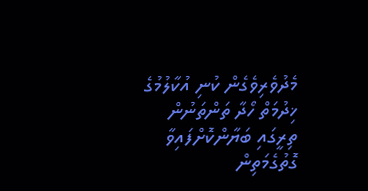މެދުވެރިވެގެން ކުނި އުކާލުމުގެ ޚިދުމަތް ހޯދާ ތަންތަނުން ތިރީގައި ބަޔާންކޮށްފައިވާ ގޮތުގެމަތިން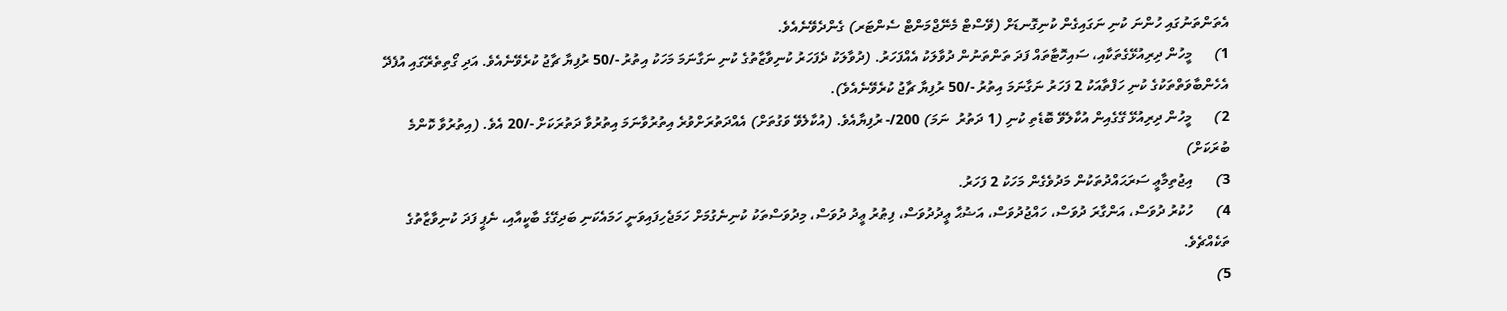އެތަންތަނުގައި ހުންނަ ކުނި ނަގައިގެން ކުނިގޮނޑަށް (ވޭސްޓް މެނޭޖްމަންޓް ސެންޓަރ) ގެންދެވޭނެއެވެ.
1)      މީހުން ދިރިއުޅޭގެތަކާއި، ސައިހޮޓާތައް ފަދަ ތަންތަނުން ދުވާލަކު އެއްފަހަރު. (ދުވާލަކު ދެފަހަރު ކުނިވާޒާތުގެ ކުނި ނަގާނަމަ މަހަކު އިތުރު -/50 ރުފިޔާ ޗާޖު ކުރެވޭނެއެވެ. އަދި ގޯތިތެރޭގައި އުފެދޭ އެހެންބާވަތްތަކުގެ ކުނި ހަފްތާއަކު 2 ފަހަރު ނަގާނަމަ އިތުރު -/50 ރުފިޔާ ޗާޖު ކުރެވޭނެއެވެ).
2)      މީހުން ދިރިއުޅޭ ގޭގެއިން އުކާލެވޭ ބޮޑެތި ކުނި (1 ދަތުރު  ނަމަ) 200/- ރުފިޔާއެވެ. (އުކާލެވޭ ވަގުތަށް) އެއްދަތުރަށްވުރެ އިތުރުވާނަމަ އިތުރުވާ ދަތުރަކަށް -/20 އެވެ. (އިތުރުވާ ކޮންމެ ބުރަކަށް)
3)      އިޖުތިމާޢީ ސަރަޙައްދުތަކުން މަދުވެގެން މަހަކު 2 ފަހަރު.
4)      ހުކުރު ދުވަސް، އަންގާރަ ދުވަސް، ހައްޖުދުވަސް، އަޟުޙާ ޢީދުދުވަސް، ފިޠުރު ޢީދު ދުވަސް، މިދުވަސްތަކު ކުނިނެގުމަށް ހަމަޖެހިފައިވަނީ ހަމައެކަނި ބަދިގޭގެ ބާކީއާއި، ނެޕީ ފަދަ ކުނިވާޒާތުގެ ތަކެއްޗެވެ.
5)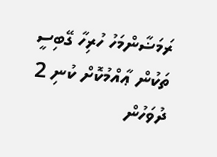ރަމަޟާންމަހު ހުރިހާ ގޭބިސީ ތަކުން ޢާއްމުކޮށް ކުނި 2 ދުވަހުން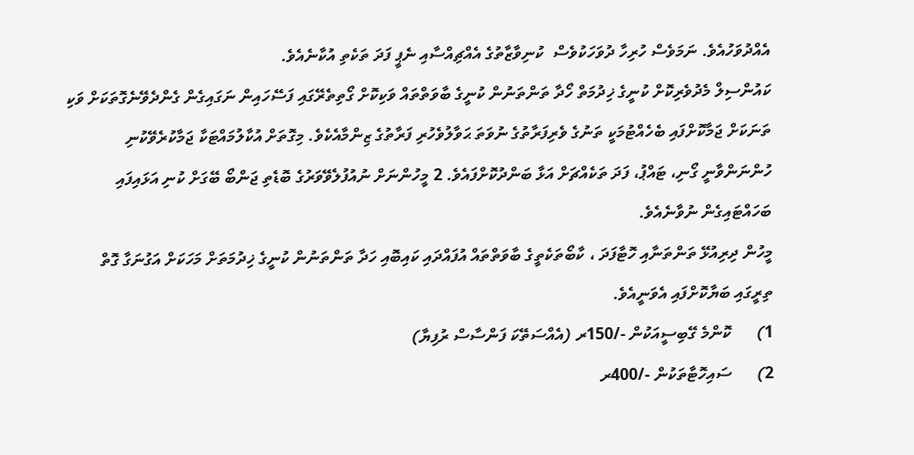އެއްދުވަހުއެވެ. ނަމަވެސް ހުރިހާ ދުވަހަކުވެސް  ކުނިވާޒާތުގެ އެއްޗިއްސާއި ނެޕީ ފަދަ ތަކެތި އުކާނެއެވެ.
ކައުންސިލް މެދުވެރިކޮށް ކުނީގެ ޚިދުމަތް ހޯދާ ތަންތަނުން ކުނީގެ ބާވަތްތައް ވަކިކޮށް ގޯތިތެރޭގައި ފަސޭހައިން ނަގައިގެން ގެންދެވޭނެގޮތަކަށް ވަކި ތަނަކަށް ޖަމާކޮށްފައި ބެހެއްޓުމަކީ ތަނުގެ ވެރިފަރާތުގެ ނުވަތަ ޙަވާލުވެހުރި ފަރާތުގެ ޒިންމާއެކެވެ. މިގޮތަށް އުކާލުމައްޓަކާ ޖަމާކުރެވޭކުނި ހުންނަންވާނީ ގޯނި، ޓައްޕު، ފަދަ ތަކެއްޗަށް އަޅާ ބަންދުކޮށްފައެވެ. 2 މީހުންނަށް ނުއުފުލެވޭވަރުގެ ބޮޑެތި ޖަންބޯ ބޭގަށް ކުނި އަޅައިފައި ބަހައްޓައިގެން ނުވާނެއެވެ.
މީހުން ދިރިއުޅޭ ތަންތަނާއި ހޮޓާފަދަ ، ކާބޯތަކެތީގެ ބާވަތްތައް އުފައްދައި ކައިބޮއި ހަދާ ތަންތަނުން ކުނީގެ ޚިދުމަތަށް މަހަކަށް އަގުނަގާ ގޮތް ތިރީގައި ބަޔާކޮށްފައި އެވަނީއެވެ.
1)      ކޮންމެ ގޭބިސީއަކުން -/150ރ (އެއްސަތޭކަ ފަންސާސް ރުފިޔާ)
2)      ސައިހޮޓާތަކުން -/400ރ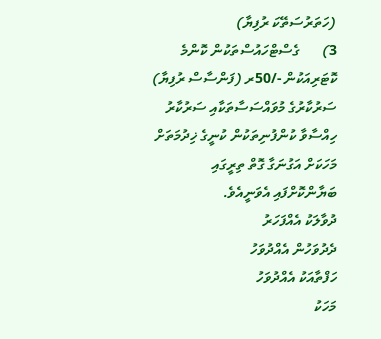(ހަތަރުސަތޭކަ ރުފިޔާ)
3)      ގެސްޓްހައުސްތަކުން ކޮންމެ ކޮޓަރިއަކުން -/50ރ (ފަންސާސް ރުފިޔާ)
ސަރުކާރުގެ މުވައްސަސާތަކާއި ސަރުކާރު ހިއްސާވާ ކުންފުނިތަކުން ކުނީގެ ޚިދުމަތަށް މަހަކަށް އަގުނަގާ ގޮތް ތިރީގައި ބަޔާންކޮށްފައި އެވަނީއެވެ.
ދުވާލަކު އެއްފަހަރު
ދެދުވަހުން އެއްދުވަހު
ހަފްތާއަކު އެއްދުވަހު
މަހަކު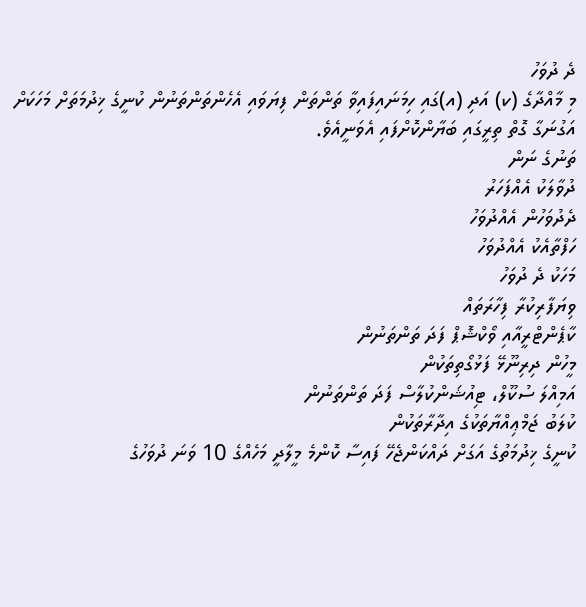ދެ ދުވަހު
މި މާއްދާގެ (ކ) އަދި (އ)ގައި ހިމަނައިފައިވާ ތަންތަން ފިޔަވައި އެހެންތަންތަނުން ކުނީގެ ޚިދުމަތަށް މަހަކަށް އަގުނަގާ ގޮތް ތިރީގައި ބަޔާންކޮށްފައި އެވަނީއެވެ.
ތަނުގެ ނަން
ދުވާލަކު އެއްފަހަރު
ދެދުވަހުން އެއްދުވަހު
ހަފްތާއެކު އެއްދުވަހު
މަހަކު ދެ ދުވަހު
ވިޔަފާރިކުރާ ފިހާރަތައް
ކާޕެންޓްރީއާއި ވޯކްޝޮޕް ފަދަ ތަންތަނުން
މީހުން ދިރިނޫޅޭ ފަޅުގޯތިތަކުން
އަމިއްލަ ސުކޫލް، ޓިއުޝަންކުލާސް ފަދަ ތަންތަނުން
ކުލަބު ޖަމްޢިއްޔާތަކުގެ އިދާރާތަކުން
ކުނީގެ ޚިދުމަތުގެ އަގަށް ދައްކަންޖެހޭ ފައިސާ ކޮންމެ މީލާދީ މަހެއްގެ 10 ވަނަ ދުވަހުގެ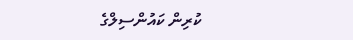ކުރިން ކައުންސިލްގެ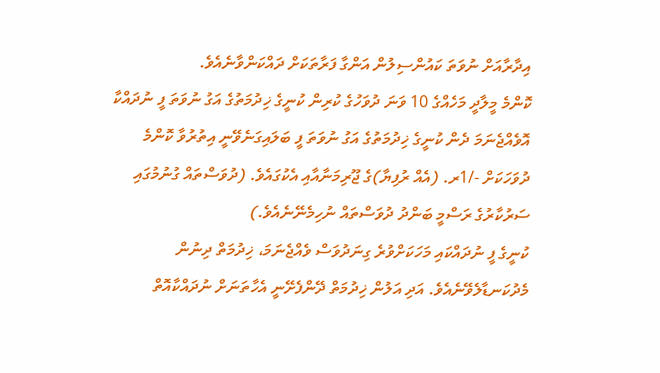އިދާރާއަށް ނުވަތަ ކައުންސިލުން އަންގާ ފަރާތަކަށް ދައްކަންވާނެއެވެ.
ކޮންމެ މީލާދީ މަހެއްގެ 10 ވަނަ ދުވަހުގެ ކުރިން ކުނީގެ ޚިދުމަތުގެ އަގު ނުވަތަ ފީ ނުދައްކާ އޮވެއްޖެނަމަ ދެން ކުނީގެ ޚިދުމަތުގެ އަގު ނުވަތަ ފީ ބަލައިގަނެވޭނީ އިތުރުވާ ކޮންމެ ދުވަހަކަށް -/1ރ. (އެއް ރުފިޔާ)ގެ ޖޫރިމަނާއާއި އެކުގައެވެ. (ދުވަސްތައް ގުނުމުގައި ސަރުކާރުގެ ރަސްމީ ބަންދު ދުވަސްތައް ނުހިމެނޭނެއެވެ.)
ކުނީގެ ފީ ނުދައްކައި މަހަކަށްވުރެ ގިނަދުވަސް ވެއްޖެނަމަ، ޚިދުމަތް ދިނުން މެދުކަނޑާލެވޭނެއެވެ. އަދި އަލުން ޚިދުމަތް ދޭންފެށޭނީ އެހާތަނަށް ނުދައްކާއޮތް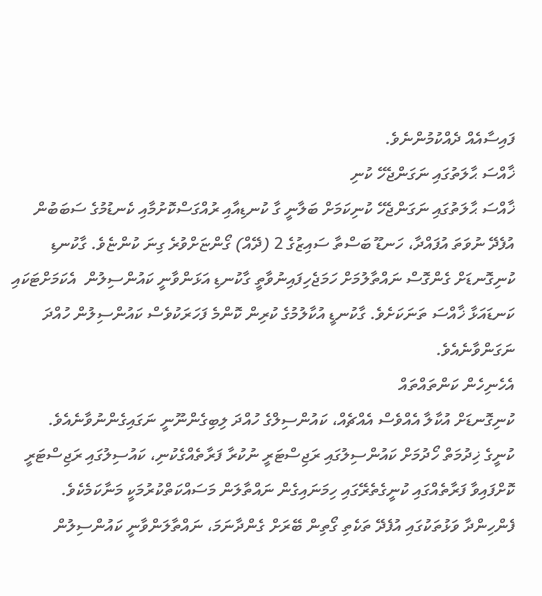ފައިސާއެއް ދެއްކުމުންނެވެ.
ޚާއްސަ ޙާލަތުގައި ނަގަންޖެހޭ ކުނި
ޚާއްސަ ޙާލަތުގައި ނަގަންޖެހޭ ކުނިކަމަށް ބަލާނީ ގާ ކުނޑިއާއި ރުއްގަސްކޮށުމާއި ކެނޑުމުގެ ސަބަބުން އުފެދޭ ނުވަތަ އުފައްދާ، ހަނޑޫ ބަސްތާ ސައިޒުގެ 2 (ދޭއް) ގޯންޏަށްވުރެ ގިނަ ކުންޏެވެ. ގާކުނޑި ކުނިގޮނޑަށް ގެންގޮސް ނައްތާލުމަށް ހަމަޖެހިފައިނުވާތީ ގާކުނޑި އަޅަންވާނީ ކައުންސިލުން  އެކަމަށްޓަކައި ކަނޑައަޅާ ޚާއްސަ ތަނަކަށެވެ. ގާކުނޑީ އުކާލުމުގެ ކުރިން ކޮންމެ ފަހަރަކުވެސް ކައުންސިލުން ހުއްދަ ނަގަންވާނެއެވެ.
އެހެނިހެން ކަންތައްތައް
ކުނިގޮނޑަށް އުކާލާ އެއްވެސް އެއްޗެއް، ކައުންސިލްގެ ހުއްދަ ލިބިގެންނޫނީ ނަގައިގެންނުވާނެއެވެ.
ކުނީގެ ޚިދުމަތް ހޯދުމަށް ކައުންސިލުގައި ރަޖިސްޓަރީ ނުކުރާ ފަރާތެއްގެކުނި، ކައުސިލުގައި ރަޖިސްޓަރީ ކޮށްފައިވާ ފަރާތެއްގައި ކުނީގެތެރޭގައި ހިމަނައިގެން ނައްތާލަން މަސައްކަތްކުރުމަކީ މަނާކަމެކެވެ.
ފެންހިންދާ ވަޅުތަކުގައި އުފެދޭ ތަކެތި ގޯތިން ބޭރަށް ގެންދާނަމަ، ނައްތާލަންވާނީ ކައުންސިލުން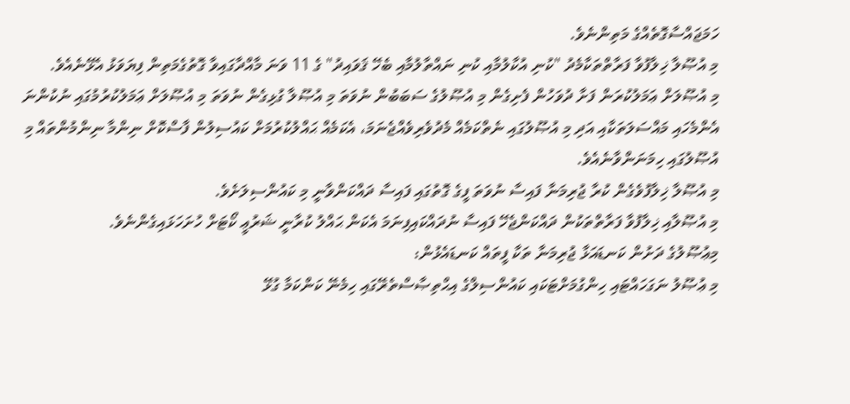ހަމަޖައްސާގޮތެއްގެ މަތިންނެވެ.
މި އުޞޫލާ ޚިލާފުވާ ފަރާތްތަކާމެދު "ކުނި އުކާލުމާއި ކުނި ނައްތާލުމާއި ބެހޭ ޤަވައިދު" ގެ 11 ވަނަ މާއްދާގައިވާ ގޮތުގެމަތިން ފިޔަވަޅު އެޅޭނެއެވެ.
މި އުޞޫލަށް ޢަމަލުކުރަން ފަށާ ދުވަހުން ފެށިގެން މި އުޞޫލުގެ ސަބަބުން ނުވަތަ މި އުޞޫލާ ގުޅިގެން ނުވަތަ މި އުޞޫލަށް ޢަމަލުކުރުމުގައި ނުކުންނަ އެންމެހައި މައްސަލަތަކާއި އަދި މި އުޞޫލުގައި ނެތްކަމެއް މެދުވެރިވެއްޖެނަމަ، އެކަމެއް ޙައްލުކުރުމަށް ކައުސިލުން ފާސްކޮށް ނިންމާ ނިންމުންތައް މި އުޞޫލުގައި ހިމަނަންވާނެއެވެ.
މި އުޞޫލާ ޚިލާފުވެގެން ކުރާ ޖުރިމަނާ ފައިސާ ނުވަތަ ފީގެ ގޮތުގައި ފައިސާ ދައްކަންވާނީ މި ކައުންސިލަށެވެ.
މި އުޞޫލާއި ޚިލާފުވާ ފަރާތްތަކުން ދައްކަންޖެހޭ ފައިސާ ނުދައްކައިފިނަމަ އެކަން ޙައްލު ކުރާނީ ޝަރުޢީ ކޯޓަށް ހުށަހަޅައިގެންނެވެ.
މިޢުޞޫލުގެ ދަށުން ކަނޑައަޅާ ޖުރިމަނާ ތަކާ ފީތައް ކަނޑައެޅުން:
މި ޢުޞޫލު ނަގަހައްޓައި ހިންގުމަށްޓަކައި ކައުންސިލްގެ އިޙްތިޞާސްތެރޭގައި ހިމެނޭ ކަންކަމާ ގުޅޭ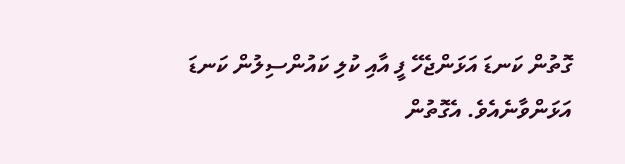ގޮތުން ކަނޑަ އަޅަންޖެހޭ ފީ އާއި ކުލި ކައުންސިލުން ކަނޑަ އަޅަންވާނެއެވެ. އެގޮތުން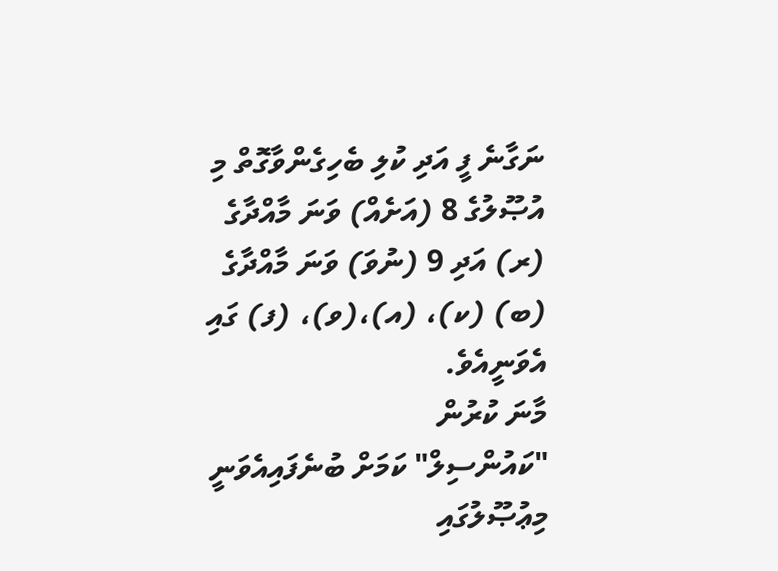ނަގާނެ ފީ އަދި ކުލި ބެހިގެންވާގޮތް މި އުޞޫލުގެ 8 (އަށެއް) ވަނަ މާއްދާގެ (ރ) އަދި 9 (ނުވަ) ވަނަ މާއްދާގެ (ބ) (ކ)، (އ)،(ވ)، (ފ) ގައި އެވަނީއެވެ.
މާނަ ކުރުން
"ކައުންސިލް" ކަމަށް ބުނެފައިއެވަނީ މިޢުޞޫލުގައި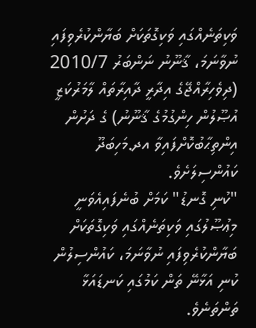ވަކިތަނެއްގައި ވަކިގޮތަކަށް ބަޔާންކުރެވިފައި ނުވާނަމަ، ޤާނޫނު ނަންބަރު 2010/7 (ދިވެހިރާއްޖޭގެ އިދާރީ ދާއިރާތައް ލާމަރުކަޒީ އުޞޫލުން ހިންގުމުގެ ޤާނޫނު) ގެ ދަށުން އިންތިޙާބުކޮށްފައިވާ އދ.މަހިބަދޫ ކައުންސިލަށެވެ.
"ކުނި ގޮނޑު" ކަމަށް ބުނެފައިއެވަނީ މިޢުޞޫލުގައި ވަކިތަނެއްގައި ވަކިގޮތަކަށް ބަޔާންކުރެވިފައި ނުވާނަމަ، ކައުންސިލުން ކުނި އަޅާނޭ ތަން ކަމުގައި ކަނޑައަޅާ ތަންތަނެވެ.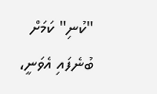"ކުނި" ކަމަށް ބުނެފައި އެވަނީ،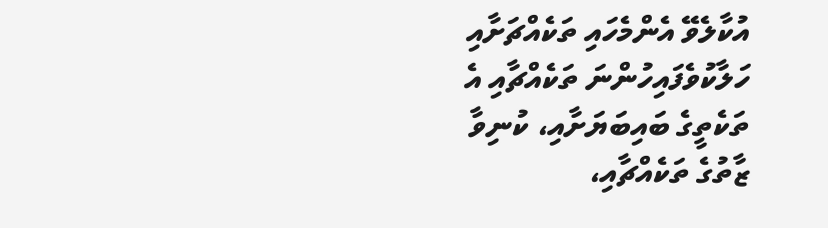އުކާލެވޭ އެންމެހައި ތަކެއްޗަށާއި ހަލާކުވެފައިހުންނަ ތަކެއްޗާއި އެ ތަކެތީގެ ބައިބަޔަށާއި، ކުނިވާ ޒާތުގެ ތަކެއްޗާއި،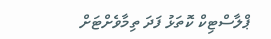ޕްލާސްޓިކް ކޮތަޅު ފަދަ ތިމާވެށްޓަށް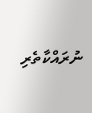ނުރައްކާތެރި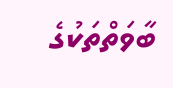ބާވަތްތަކުގެ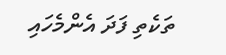ތަކެތި ފަދަ އެންމެހައި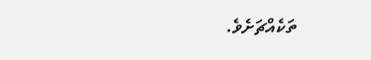ތަކެއްޗަށެވެ.